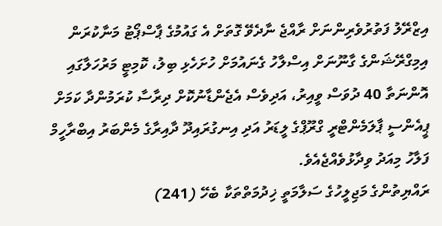އިޒްރޭލު ފަތުރުވެރިންނަށް ރާއްޖެ ނާދެވޭ ގޮތަށް އެ ގައުމުގެ ޕާސްޕޯޓު މަނާކުރަން އިމިގްރޭޝަންގެ ގާނޫނަށް އިސްލާހު ގެނައުމަށް ހުށަހެޅި ބިލު، ކޮމިޓީ މަރުހަލާގައި އޮންނަތާ 40 ދުވަސް ވީއިރު، އަދިވެސް އެޖެންޑާނުކޮށް ދިރާސާ ކުރަމުންދާ ކަމަށް ޕީއެންސީ ޕާލަމެންޓްރީ ގްރޫޕްގެ ލީޑަރު އަދި އިނގުރައިދޫ ދާއިރާގެ މެންބަރު އިބްރާހީމް ފަލާހު މިއަދު ވިދާޅުވެއްޖެއެވެ.
ރައްޔިތުންގެ މަޖިލީހުގެ ސަލާމަތީ ޚިދުމަތްތަކާ ބެހޭ (241)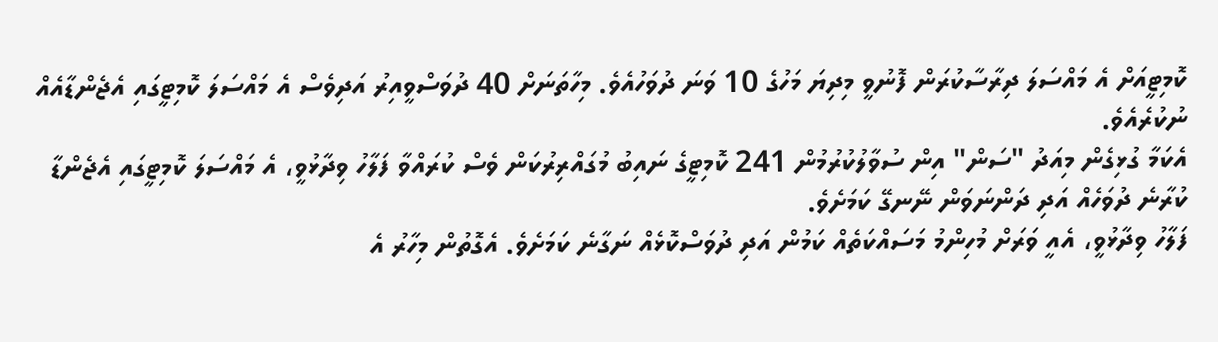ކޮމިޓީއަށް އެ މައްސަލަ ދިރާސާކުރަން ފޮނުވީ މިދިޔަ މަހުގެ 10 ވަނަ ދުވަހުއެވެ. މިހާތަނަށް 40 ދުވަސްވީއިރު އަދިވެސް އެ މައްސަލަ ކޮމިޓީގައި އެޖެންޑާއެއް ނުކުރެއެވެ.
އެކަމާ ގުޅިގެން މިއަދު "ސަން" އިން ސުވާލުކުރުމުން 241 ކޮމިޓީގެ ނައިބު މުގައްރިރުކަން ވެސް ކުރައްވާ ފަލާހު ވިދާޅުވީ، އެ މައްސަލަ ކޮމިޓީގައި އެޖެންޑާ ކުރާނެ ދުވަހެއް އަދި ދަންނަވަން ނޭނގޭ ކަމަށެވެ.
ފަލާހު ވިދާޅުވީ، އެއީ ވަރަށް މުހިންމު މަސައްކަތެއް ކަމުން އަދި ދުވަސްކޮޅެއް ނަގާނެ ކަމަށެވެ. އެގޮތުން މިހާރު އެ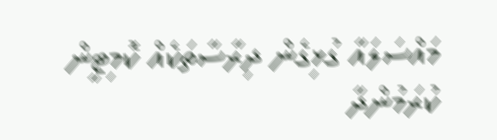މައްސަލައާ ގުޅިގެން ދިރާސާތަކެއް ކޮމިޓީން ކުރަމުންދާ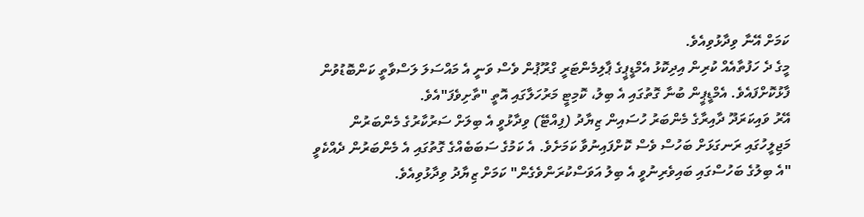ކަމަށް އޭނާ ވިދާޅުވިއެވެ.
މީގެ ދެ ހަފުތާއެއް ކުރިން އިދިކޮޅު އެމްޑީޕީގެ ޕާލިމެންޓަރީ ގްރޫޕުން ވެސް ވަނީ އެ މައްސަލަ ލަސްވާތީ ކަންބޮޑުވުން ފާޅުކޮށްފައެވެ. އެމްޑީޕީން ބުނާ ގޮތުގައި އެ ބިލު، ކޮމިޓީ މަރުހަލާގައި އޮތީ "ތާށިވެފަ"އެވެ.
އޭރު ވައިކަރަދޫ ދާއިރާގެ މެންބަރު ހުސައިން ޒިޔާދު (ފިއްޓޭ) ވިދާޅުވީ އެ ބިލަށް ސަރުކާރުގެ މެންބަރުން މަޖިލީހުގައި ރަނގަޅަށް ބަހުސް ވެސް ކޮށްފައިނުވާ ކަމަށެވެ. އެ ކަމުގެ ސަބަބެއްގެ ގޮތުގައި އެ މެންބަރުން ދެއްކެވީ "އެ ބިލުގެ ބަހުސްގައި ބައިވެރިނުވީ އެ ބިލު އަވަސްކުރަންވެގެން" ކަމަށް ޒިޔާދު ވިދާޅުވިއެވެ.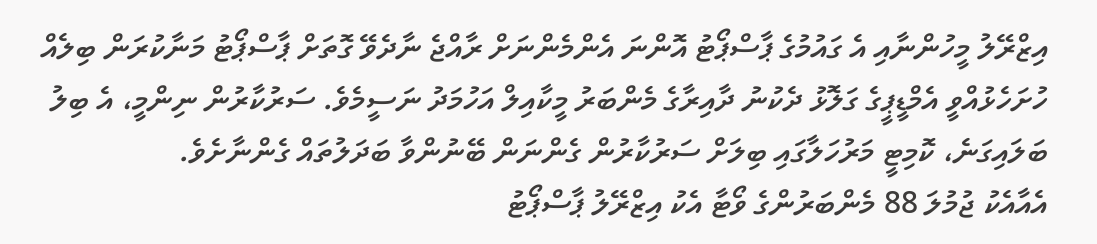އިޒްރޭލު މީހުންނާއި އެ ގައުމުގެ ޕާސްޕޯޓު އޮންނަ އެންމެންނަށް ރާއްޖެ ނާދެވޭ ގޮތަށް ޕާސްޕޯޓު މަނާކުރަން ބިލެއް ހުށަހެޅުއްވީ އެމްޑީޕީގެ ގަލޮޅު ދެކުނު ދާއިރާގެ މެންބަރު މީކާއިލް އަހުމަދު ނަސީމެވެ. ސަރުކާރުން ނިންމީ، އެ ބިލު ބަލައިގަނެ، ކޮމިޓީ މަރުހަލާގައި ބިލަށް ސަރުކާރުން ގެންނަން ބޭނުންވާ ބަދަލުތައް ގެންނާށެވެ.
އެއާއެކު ޖުމުލަ 88 މެންބަރުންގެ ވޯޓާ އެކު އިޒްރޭލު ޕާސްޕޯޓު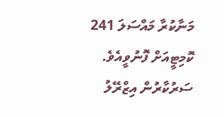މަނާކުރާ މައްސަލަ 241 ކޮމިޓީއަށް ފޮނުވީއެވެ.
ސަރުކާރުން އިޒްރޭލު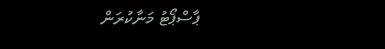ޕާސްޕޯޓު މަނާކުރަން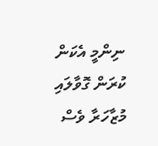ނިންމީ އެކަން ކުރަން ގޮވާލައި މުޒާހަރާ ވެސް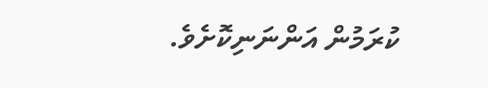ކުރަމުން އަންނަނިކޮށެވެ.